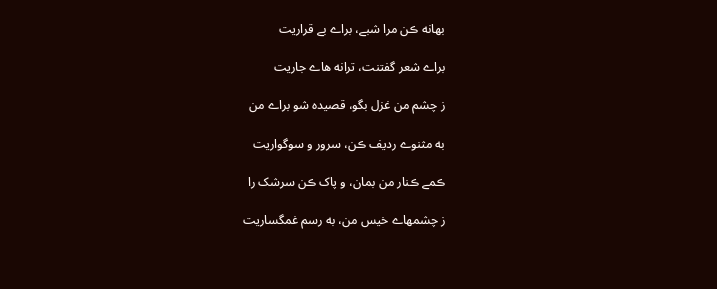بهانه ڪن مرا شبے، براے بے قراریت

براے شعر گفتنت، ترانه هاے جاریت

ز چشم من غزل بگو، قصیده شو براے من

به مثنوے ردیف ڪن، سرور و سوگواریت

ڪمے ڪنار من بمان، و پاک ڪن سرشک را

ز چشمهاے خیس من، به رسم غمگساریت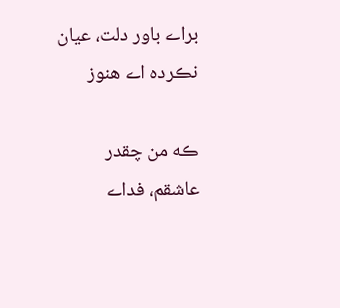براے باور دلت، عیان نڪرده اے هنوز

ڪه من چقدر عاشقم، فداے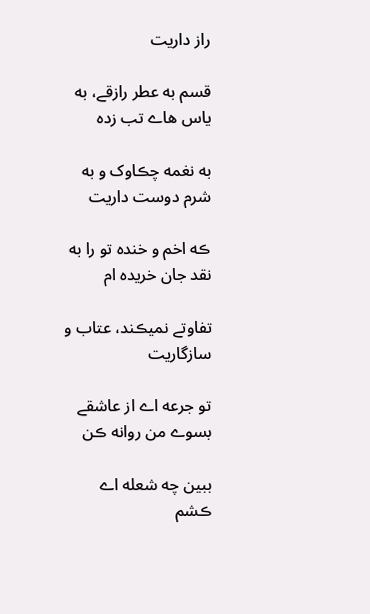راز داریت

قسم به عطر رازقے، به یاس هاے تب زده

به نغمه چڪاوک و به شرم دوست داریت

ڪه اخم و خنده تو را به نقد جان خریده ام

تفاوتے نمیڪند، عتاب و سازگاریت

تو جرعه اے از عاشقے بسوے من روانه ڪن

ببین چه شعله اے ڪشم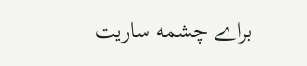براے چشمه ساریت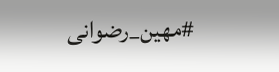#مهین_رضوانی